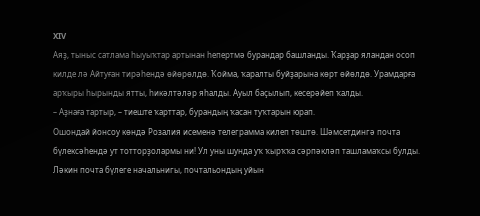XIV
Аяҙ, тыныс сатлама һыуыҡтар артынан һепертмә бурандар башланды. Ҡарҙар яландан осоп килде лә Айтуған тирәһендә өйөрөлдө. Ҡойма, ҡаралты буйҙарына көрт өйөлдө. Урамдарға арҡыры һырынды ятты, һикәлтәләр яһалды. Ауыл баҫылып, кесерәйеп ҡалды.
– Аҙнаға тартыр, – тиеште ҡарттар, бурандың ҡасан туҡтарын юрап.
Ошондай йонсоу көндә Розалия исеменә телеграмма килеп төштө. Шәмсетдингә почта бүлексәһендә ут тотторҙолармы ни! Ул уны шунда уҡ ҡырҡҡа сәрпәкләп ташламаҡсы булды. Ләкин почта бүлеге начальнигы, почтальондың уйын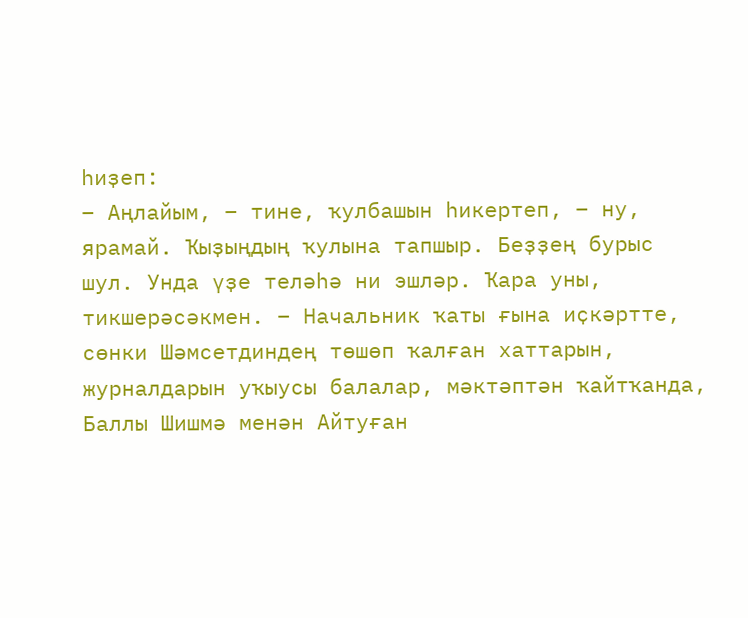һиҙеп:
– Аңлайым, – тине, ҡулбашын һикертеп, – ну, ярамай. Ҡыҙыңдың ҡулына тапшыр. Беҙҙең бурыс шул. Унда үҙе теләһә ни эшләр. Ҡара уны, тикшерәсәкмен. – Начальник ҡаты ғына иҫкәртте, сөнки Шәмсетдиндең төшөп ҡалған хаттарын, журналдарын уҡыусы балалар, мәктәптән ҡайтҡанда, Баллы Шишмә менән Айтуған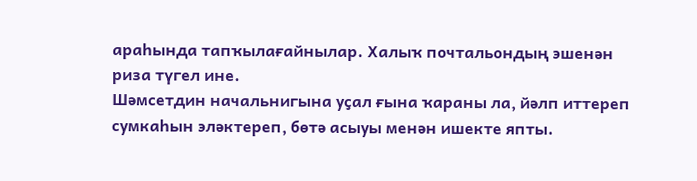араһында тапҡылағайнылар. Халыҡ почтальондың эшенән риза түгел ине.
Шәмсетдин начальнигына уҫал ғына ҡараны ла, йәлп иттереп сумкаһын эләктереп, бөтә асыуы менән ишекте япты.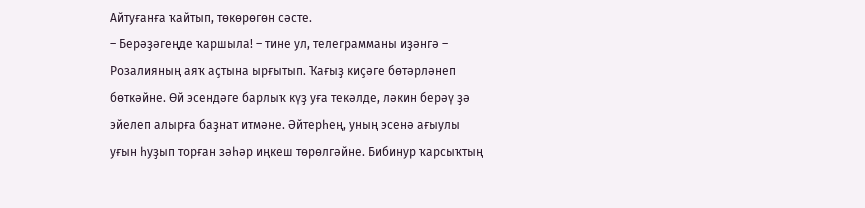Айтуғанға ҡайтып, төкөрөгөн сәсте.
– Берәҙәгеңде ҡаршыла! – тине ул, телеграмманы иҙәнгә – Розалияның аяҡ аҫтына ырғытып. Ҡағыҙ киҫәге бөтәрләнеп бөткәйне. Өй эсендәге барлыҡ күҙ уға текәлде, ләкин берәү ҙә эйелеп алырға баҙнат итмәне. Әйтерһең, уның эсенә ағыулы уғын һуҙып торған зәһәр иңкеш төрөлгәйне. Бибинур ҡарсыҡтың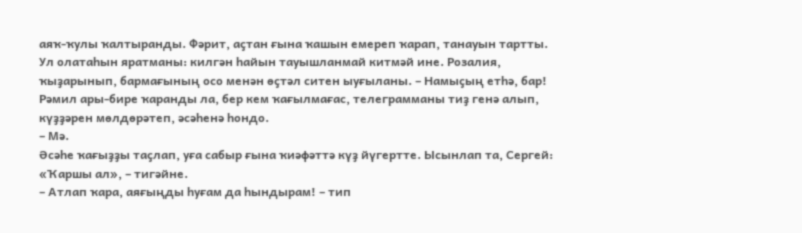аяҡ-ҡулы ҡалтыранды. Фәрит, аҫтан ғына ҡашын емереп ҡарап, танауын тартты. Ул олатаһын яратманы: килгән һайын тауышланмай китмәй ине. Розалия, ҡыҙарынып, бармағының осо менән өҫтәл ситен ыуғыланы. – Намыҫың етһә, бар!
Рәмил ары-бире ҡаранды ла, бер кем ҡағылмағас, телеграмманы тиҙ генә алып, күҙҙәрен мөлдөрәтеп, әсәһенә һондо.
– Мә.
Әсәһе ҡағыҙҙы таҫлап, уға сабыр ғына ҡиәфәттә күҙ йүгертте. Ысынлап та, Сергей: «Ҡаршы ал», – тигәйне.
– Атлап ҡара, аяғыңды һуғам да һындырам! – тип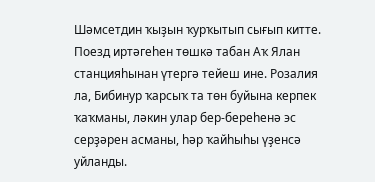Шәмсетдин ҡыҙын ҡурҡытып сығып китте.
Поезд иртәгеһен төшкә табан Аҡ Ялан станцияһынан үтергә тейеш ине. Розалия ла, Бибинур ҡарсыҡ та төн буйына керпек ҡаҡманы, ләкин улар бер-береһенә эс серҙәрен асманы, һәр ҡайһыһы үҙенсә уйланды.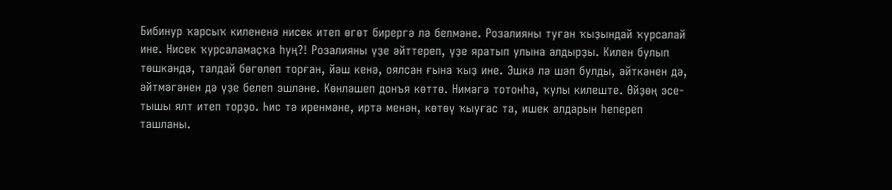Бибинур ҡарсыҡ килененә нисек итеп өгөт бирергә лә белмәне. Розалияны туған ҡыҙындай ҡурсалай ине. Нисек ҡурсаламаҫҡа һуң?! Розалияны үҙе әйттереп, үҙе яратып улына алдырҙы. Килен булып төшкәндә, талдай бөгөлөп торған, йәш кенә, оялсан ғына ҡыҙ ине. Эшкә лә шәп булды, әйткәнен дә, әйтмәгәнен дә үҙе белеп эшләне. Көнләшеп донъя көттө. Нимәгә тотонһа, ҡулы килеште. Өйҙөң эсе-тышы ялт итеп торҙо. Һис тә иренмәне, иртә менән, көтөү ҡыуғас та, ишек алдарын һепереп ташланы.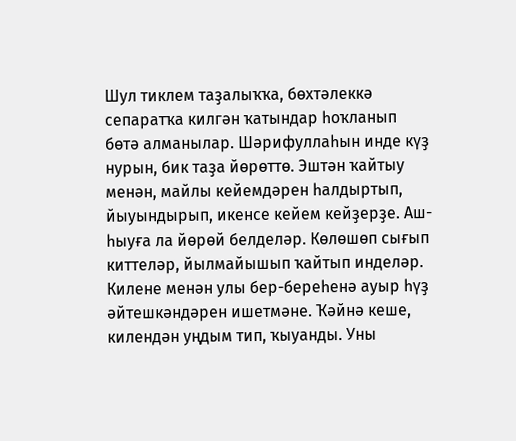Шул тиклем таҙалыҡҡа, бөхтәлеккә сепаратҡа килгән ҡатындар һоҡланып бөтә алманылар. Шәрифуллаһын инде күҙ нурын, бик таҙа йөрөттө. Эштән ҡайтыу менән, майлы кейемдәрен һалдыртып, йыуындырып, икенсе кейем кейҙерҙе. Аш-һыуға ла йөрөй белделәр. Көлөшөп сығып киттеләр, йылмайышып ҡайтып инделәр. Килене менән улы бер-береһенә ауыр һүҙ әйтешкәндәрен ишетмәне. Ҡәйнә кеше, килендән уңдым тип, ҡыуанды. Уны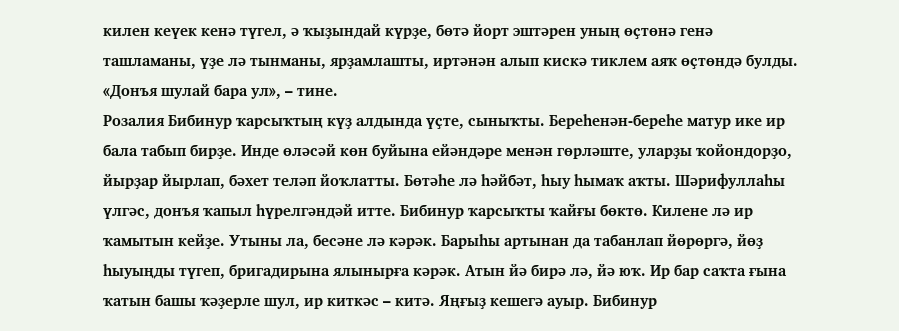килен кеүек кенә түгел, ә ҡыҙындай күрҙе, бөтә йорт эштәрен уның өҫтөнә генә ташламаны, үҙе лә тынманы, ярҙамлашты, иртәнән алып кискә тиклем аяҡ өҫтөндә булды. «Донъя шулай бара ул», – тине.
Розалия Бибинур ҡарсыҡтың күҙ алдында үҫте, сыныҡты. Береһенән-береһе матур ике ир бала табып бирҙе. Инде өләсәй көн буйына ейәндәре менән гөрләште, уларҙы ҡойондорҙо, йырҙар йырлап, бәхет теләп йоҡлатты. Бөтәһе лә һәйбәт, һыу һымаҡ аҡты. Шәрифуллаһы үлгәс, донъя ҡапыл һүрелгәндәй итте. Бибинур ҡарсыҡты ҡайғы бөктө. Килене лә ир ҡамытын кейҙе. Утыны ла, бесәне лә кәрәк. Барыһы артынан да табанлап йөрөргә, йөҙ һыуыңды түгеп, бригадирына ялынырға кәрәк. Атын йә бирә лә, йә юҡ. Ир бар саҡта ғына ҡатын башы ҡәҙерле шул, ир киткәс – китә. Яңғыҙ кешегә ауыр. Бибинур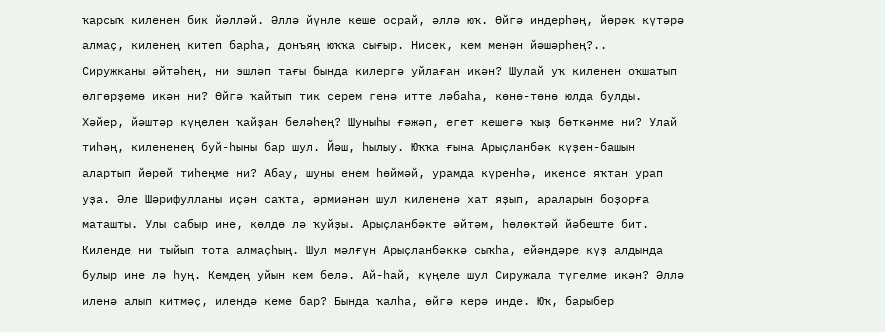ҡарсыҡ киленен бик йәлләй. Әллә йүнле кеше осрай, әллә юҡ. Өйгә индерһәң, йөрәк күтәрә алмаҫ, киленең китеп барһа, донъяң юҡҡа сығыр. Нисек, кем менән йәшәрһең?..
Сиружканы әйтәһең, ни эшләп тағы бында килергә уйлаған икән? Шулай уҡ киленен оҡшатып өлгөрҙөмө икән ни? Өйгә ҡайтып тик серем генә итте ләбаһа, көнө-төнө юлда булды. Хәйер, йәштәр күңелен ҡайҙан беләһең? Шуныһы ғәжәп, егет кешегә ҡыҙ бөткәнме ни? Улай тиһәң, килененең буй-һыны бар шул. Йәш, һылыу. Юҡҡа ғына Арыҫланбәк күҙен-башын алартып йөрөй тиһеңме ни? Абау, шуны енем һөймәй, урамда күренһә, икенсе яҡтан урап уҙа. Әле Шәрифулланы иҫән саҡта, әрмиәнән шул килененә хат яҙып, араларын боҙорға маташты. Улы сабыр ине, көлдө лә ҡуйҙы. Арыҫланбәкте әйтәм, һөлөктәй йәбеште бит.
Киленде ни тыйып тота алмаҫһың. Шул мәлғүн Арыҫланбәккә сыҡһа, ейәндәре күҙ алдында булыр ине лә һуң. Кемдең уйын кем белә. Ай-һай, күңеле шул Сиружала түгелме икән? Әллә иленә алып китмәҫ, илендә кеме бар? Бында ҡалһа, өйгә керә инде. Юҡ, барыбер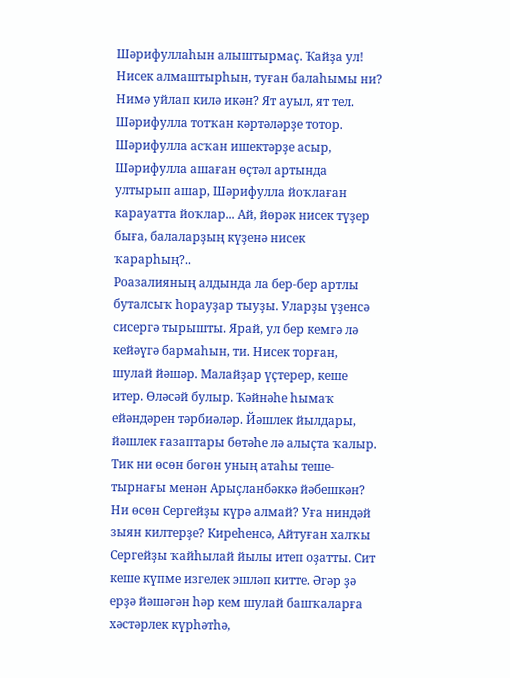Шәрифуллаһын алыштырмаҫ. Ҡайҙа ул! Нисек алмаштырһын, туған балаһымы ни? Нимә уйлап килә икән? Ят ауыл, ят тел. Шәрифулла тотҡан кәртәләрҙе тотор. Шәрифулла асҡан ишектәрҙе асыр, Шәрифулла ашаған өҫтәл артында ултырып ашар, Шәрифулла йоҡлаған карауатта йоҡлар... Ай, йөрәк нисек түҙер быға, балаларҙың күҙенә нисек ҡарарһың?..
Роазалияның алдында ла бер-бер артлы буталсыҡ һорауҙар тыуҙы. Уларҙы үҙенсә сисергә тырышты. Ярай, ул бер кемгә лә кейәүгә бармаһын, ти. Нисек торған, шулай йәшәр. Малайҙар үҫтерер, кеше итер. Өләсәй булыр. Ҡәйнәһе һымаҡ ейәндәрен тәрбиәләр. Йәшлек йылдары, йәшлек ғазаптары бөтәһе лә алыҫта ҡалыр. Тик ни өсөн бөгөн уның атаһы теше-тырнағы менән Арыҫланбәккә йәбешкән? Ни өсөн Сергейҙы күрә алмай? Уға ниндәй зыян килтерҙе? Киреһенсә, Айтуған халҡы Сергейҙы ҡайһылай йылы итеп оҙатты. Сит кеше күпме изгелек эшләп китте. Әгәр ҙә ерҙә йәшәгән һәр кем шулай башҡаларға хәстәрлек күрһәтһә,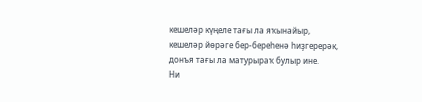кешеләр күңеле тағы ла яҡынайыр, кешеләр йөрәге бер-береһенә һиҙгерерәк, донъя тағы ла матурыраҡ булыр ине.
Ни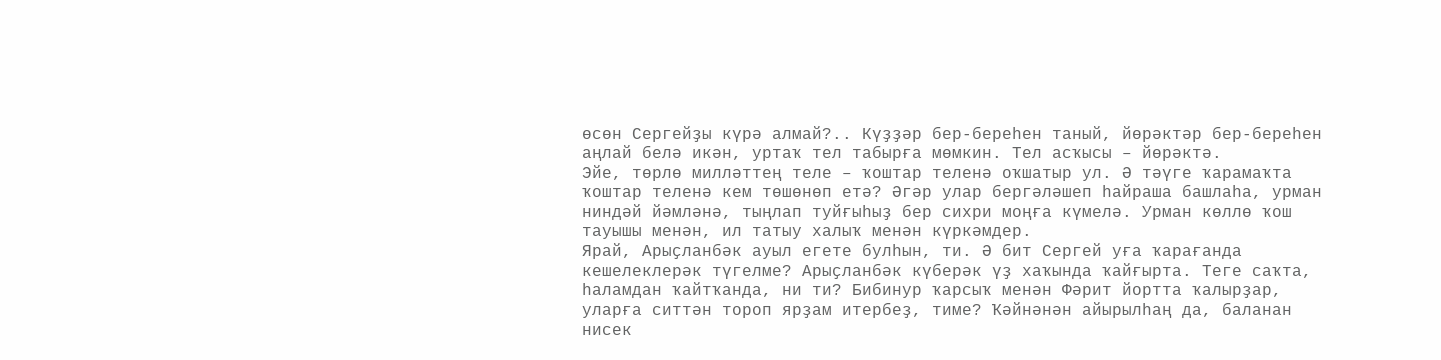өсөн Сергейҙы күрә алмай?.. Күҙҙәр бер-береһен таный, йөрәктәр бер-береһен аңлай белә икән, уртаҡ тел табырға мөмкин. Тел асҡысы – йөрәктә.
Эйе, төрлө милләттең теле – ҡоштар теленә оҡшатыр ул. Ә тәүге ҡарамаҡта ҡоштар теленә кем төшөнөп етә? Әгәр улар бергәләшеп һайраша башлаһа, урман ниндәй йәмләнә, тыңлап туйғыһыҙ бер сихри моңға күмелә. Урман көллө ҡош тауышы менән, ил татыу халыҡ менән күркәмдер.
Ярай, Арыҫланбәк ауыл егете булһын, ти. Ә бит Сергей уға ҡарағанда кешелеклерәк түгелме? Арыҫланбәк күберәк үҙ хаҡында ҡайғырта. Теге саҡта, һаламдан ҡайтҡанда, ни ти? Бибинур ҡарсыҡ менән Фәрит йортта ҡалырҙар, уларға ситтән тороп ярҙам итербеҙ, тиме? Ҡәйнәнән айырылһаң да, баланан нисек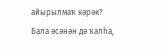айырылмаҡ кәрәк? Бала әсәнән дә ҡалһа,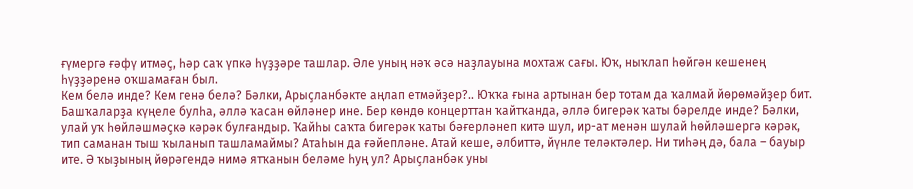ғүмергә ғәфү итмәҫ, һәр саҡ үпкә һүҙҙәре ташлар. Әле уның нәҡ әсә наҙлауына мохтаж сағы. Юҡ, ныҡлап һөйгән кешенең һүҙҙәренә оҡшамаған был.
Кем белә инде? Кем генә белә? Бәлки, Арыҫланбәкте аңлап етмәйҙер?.. Юҡҡа ғына артынан бер тотам да ҡалмай йөрөмәйҙер бит. Башҡаларҙа күңеле булһа, әллә ҡасан өйләнер ине. Бер көндө концерттан ҡайтҡанда, әллә бигерәк ҡаты бәрелде инде? Бәлки, улай уҡ һөйләшмәҫкә кәрәк булғандыр. Ҡайһы саҡта бигерәк ҡаты бәғерләнеп китә шул, ир-ат менән шулай һөйләшергә кәрәк, тип саманан тыш ҡыланып ташламаймы? Атаһын да ғәйепләне. Атай кеше, әлбиттә, йүнле теләктәлер. Ни тиһәң дә, бала – бауыр ите. Ә ҡыҙының йөрәгендә нимә ятҡанын беләме һуң ул? Арыҫланбәк уны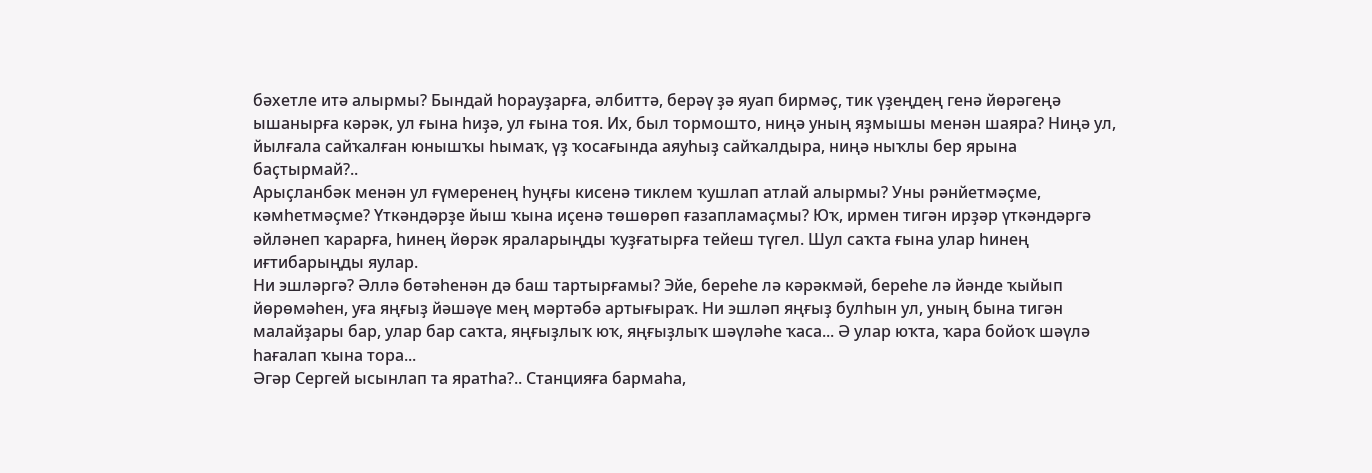бәхетле итә алырмы? Бындай һорауҙарға, әлбиттә, берәү ҙә яуап бирмәҫ, тик үҙеңдең генә йөрәгеңә ышанырға кәрәк, ул ғына һиҙә, ул ғына тоя. Их, был тормошто, ниңә уның яҙмышы менән шаяра? Ниңә ул, йылғала сайҡалған юнышҡы һымаҡ, үҙ ҡосағында аяуһыҙ сайҡалдыра, ниңә ныҡлы бер ярына баҫтырмай?..
Арыҫланбәк менән ул ғүмеренең һуңғы кисенә тиклем ҡушлап атлай алырмы? Уны рәнйетмәҫме, кәмһетмәҫме? Үткәндәрҙе йыш ҡына иҫенә төшөрөп ғазапламаҫмы? Юҡ, ирмен тигән ирҙәр үткәндәргә әйләнеп ҡарарға, һинең йөрәк яраларыңды ҡуҙғатырға тейеш түгел. Шул саҡта ғына улар һинең иғтибарыңды яулар.
Ни эшләргә? Әллә бөтәһенән дә баш тартырғамы? Эйе, береһе лә кәрәкмәй, береһе лә йәнде ҡыйып йөрөмәһен, уға яңғыҙ йәшәүе мең мәртәбә артығыраҡ. Ни эшләп яңғыҙ булһын ул, уның бына тигән малайҙары бар, улар бар саҡта, яңғыҙлыҡ юҡ, яңғыҙлыҡ шәүләһе ҡаса... Ә улар юҡта, ҡара бойоҡ шәүлә һағалап ҡына тора...
Әгәр Сергей ысынлап та яратһа?.. Станцияға бармаһа,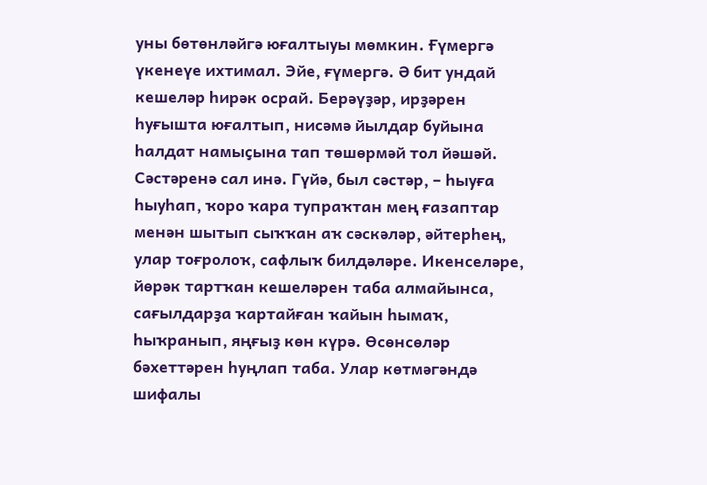уны бөтөнләйгә юғалтыуы мөмкин. Ғүмергә үкенеүе ихтимал. Эйе, ғүмергә. Ә бит ундай кешеләр һирәк осрай. Берәүҙәр, ирҙәрен һуғышта юғалтып, нисәмә йылдар буйына һалдат намыҫына тап төшөрмәй тол йәшәй. Сәстәренә сал инә. Гүйә, был сәстәр, – һыуға һыуһап, ҡоро ҡара тупраҡтан мең ғазаптар менән шытып сыҡҡан аҡ сәскәләр, әйтерһең, улар тоғролоҡ, сафлыҡ билдәләре. Икенселәре, йөрәк тартҡан кешеләрен таба алмайынса, сағылдарҙа ҡартайған ҡайын һымаҡ, һыҡранып, яңғыҙ көн күрә. Өсөнсөләр бәхеттәрен һуңлап таба. Улар көтмәгәндә шифалы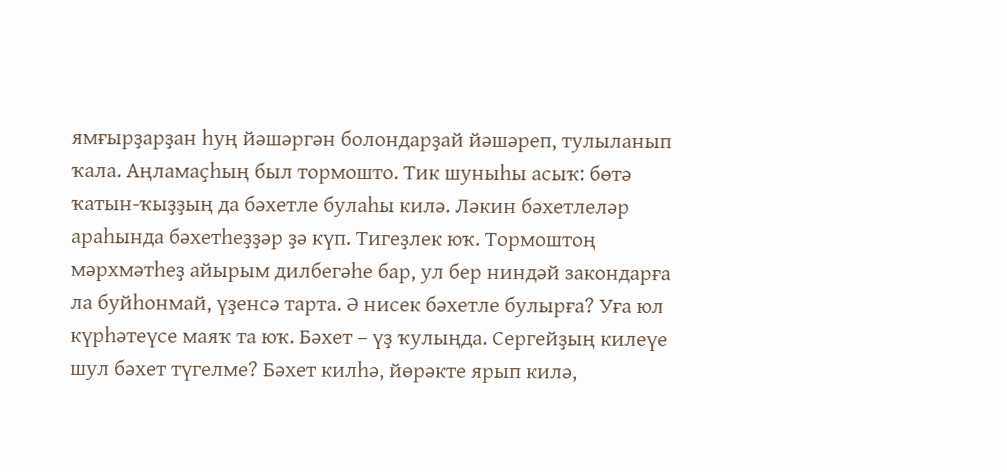ямғырҙарҙан һуң йәшәргән болондарҙай йәшәреп, тулыланып ҡала. Аңламаҫһың был тормошто. Тик шуныһы асыҡ: бөтә ҡатын-ҡыҙҙың да бәхетле булаһы килә. Ләкин бәхетлеләр араһында бәхетһеҙҙәр ҙә күп. Тигеҙлек юҡ. Тормоштоң мәрхмәтһеҙ айырым дилбегәһе бар, ул бер ниндәй закондарға ла буйһонмай, үҙенсә тарта. Ә нисек бәхетле булырға? Уға юл күрһәтеүсе маяҡ та юҡ. Бәхет – үҙ ҡулыңда. Сергейҙың килеүе шул бәхет түгелме? Бәхет килһә, йөрәкте ярып килә,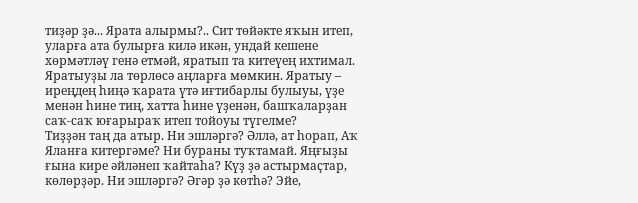тиҙәр ҙә... Ярата алырмы?.. Сит төйәкте яҡын итеп, уларға ата булырға килә икән, ундай кешене хөрмәтләү генә етмәй, яратып та китеүең ихтимал. Яратыуҙы ла төрлөсә аңларға мөмкин. Яратыу – иреңдең һиңә ҡарата үтә иғтибарлы булыуы, үҙе менән һине тиң, хатта һине үҙенән, башҡаларҙан саҡ-саҡ юғарыраҡ итеп тойоуы түгелме?
Тиҙҙән таң да атыр. Ни эшләргә? Әллә, ат һорап, Аҡ Яланға китергәме? Ни бураны туҡтамай. Яңғыҙы ғына кире әйләнеп ҡайтаһа? Күҙ ҙә астырмаҫтар, көлөрҙәр. Ни эшләргә? Әгәр ҙә көтһә? Эйе,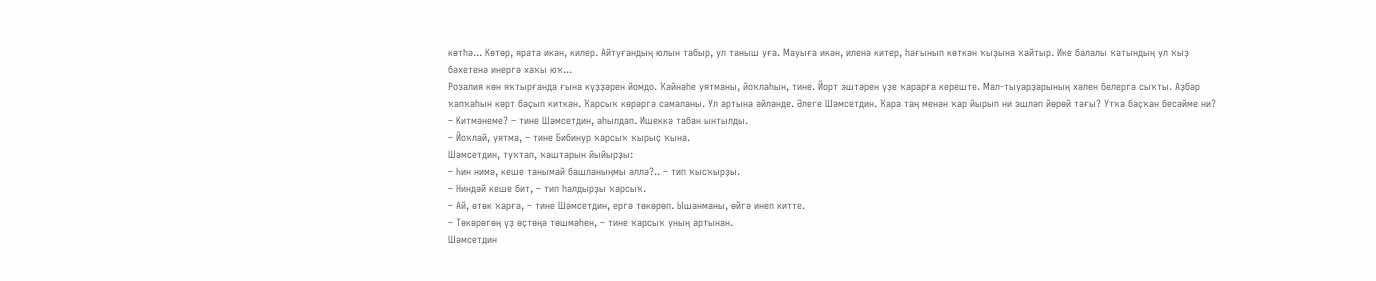көтһә... Көтөр, ярата икән, килер. Айтуғандың юлын табыр, ул таныш уға. Мауыға икән, иленә китер, һағынып көткән ҡыҙына ҡайтыр. Ике балалы ҡатындың ул ҡыҙ бәхетенә инергә хаҡы юҡ...
Розалия көн яҡтырғанда ғына күҙҙәрен йомдо. Ҡәйнәһе уятманы, йоҡлаһын, тине. Йорт эштәрен үҙе ҡарарға кереште. Мал-тыуарҙарының хәлен белергә сыҡты. Аҙбар ҡапҡаһын көрт баҫып киткән. Ҡарсыҡ көрәргә самаланы. Ул артына әйләнде. Әлеге Шәмсетдин. Ҡара таң менән ҡар йырып ни эшләп йөрөй тағы? Утҡа баҫҡан бесәйме ни?
– Китмәнеме? – тине Шәмсетдин, аһылдап. Ишеккә табан ынтылды.
– Йоҡлай, уятма, – тине Бибинур ҡарсыҡ ҡырыҫ ҡына.
Шәмсетдин, туҡтап, ҡаштарын йыйырҙы:
– Һин нимә, кеше танымай башланыңмы әллә?.. – тип ҡысҡырҙы.
– Ниндәй кеше бит, – тип һалдырҙы ҡарсыҡ.
– Ай, өтөк ҡарға, – тине Шәмсетдин, ергә төкөрөп. Ышанманы, өйгә инеп китте.
– Төкөрөгөң үҙ өҫтөңә төшмәһен, – тине ҡарсыҡ уның артынан.
Шәмсетдин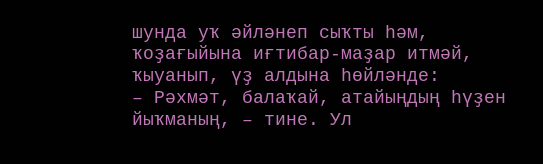шунда уҡ әйләнеп сыҡты һәм, ҡоҙағыйына иғтибар-маҙар итмәй, ҡыуанып, үҙ алдына һөйләнде:
– Рәхмәт, балаҡай, атайыңдың һүҙен йыҡманың, – тине. Ул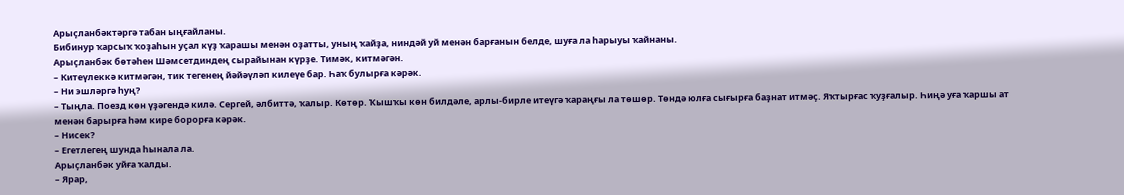Арыҫланбәктәргә табан ыңғайланы.
Бибинур ҡарсыҡ ҡоҙаһын уҫал күҙ ҡарашы менән оҙатты, уның ҡайҙа, ниндәй уй менән барғанын белде, шуға ла һарыуы ҡайнаны.
Арыҫланбәк бөтәһен Шәмсетдиндең сырайынан күрҙе. Тимәк, китмәгән.
– Китеүлеккә китмәгән, тик тегенең йәйәүләп килеүе бар. Һаҡ булырға кәрәк.
– Ни эшләргә һуң?
– Тыңла. Поезд көн үҙәгендә килә. Сергей, әлбиттә, ҡалыр. Көтөр. Ҡышҡы көн билдәле, арлы-бирле итеүгә ҡараңғы ла төшөр. Төндә юлға сығырға баҙнат итмәҫ. Яҡтырғас ҡуҙғалыр. Һиңә уға ҡаршы ат менән барырға һәм кире борорға кәрәк.
– Нисек?
– Егетлегең шунда һынала ла.
Арыҫланбәк уйға ҡалды.
– Ярар,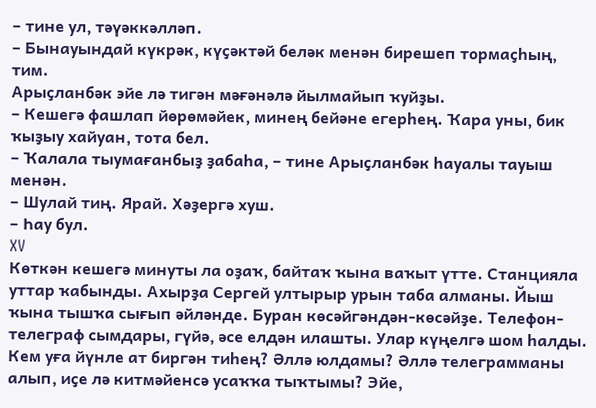– тине ул, тәүәккәлләп.
– Бынауындай күкрәк, күҫәктәй беләк менән бирешеп тормаҫһың, тим.
Арыҫланбәк эйе лә тигән мәғәнәлә йылмайып ҡуйҙы.
– Кешегә фашлап йөрөмәйек, минең бейәне егерһең. Ҡара уны, бик ҡыҙыу хайуан, тота бел.
– Ҡалала тыумағанбыҙ ҙабаһа, – тине Арыҫланбәк һауалы тауыш менән.
– Шулай тиң. Ярай. Хәҙергә хуш.
– Һау бул.
XV
Көткән кешегә минуты ла оҙаҡ, байтаҡ ҡына ваҡыт үтте. Станцияла уттар ҡабынды. Ахырҙа Сергей ултырыр урын таба алманы. Йыш ҡына тышҡа сығып әйләнде. Буран көсәйгәндән-көсәйҙе. Телефон-телеграф сымдары, гүйә, әсе елдән илашты. Улар күңелгә шом һалды.
Кем уға йүнле ат биргән тиһең? Әллә юлдамы? Әллә телеграмманы алып, иҫе лә китмәйенсә усаҡҡа тыҡтымы? Эйе,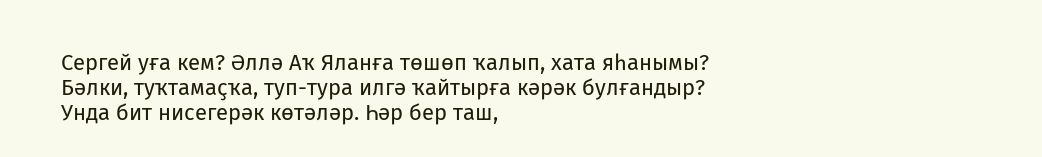Сергей уға кем? Әллә Аҡ Яланға төшөп ҡалып, хата яһанымы? Бәлки, туҡтамаҫҡа, туп-тура илгә ҡайтырға кәрәк булғандыр? Унда бит нисегерәк көтәләр. Һәр бер таш,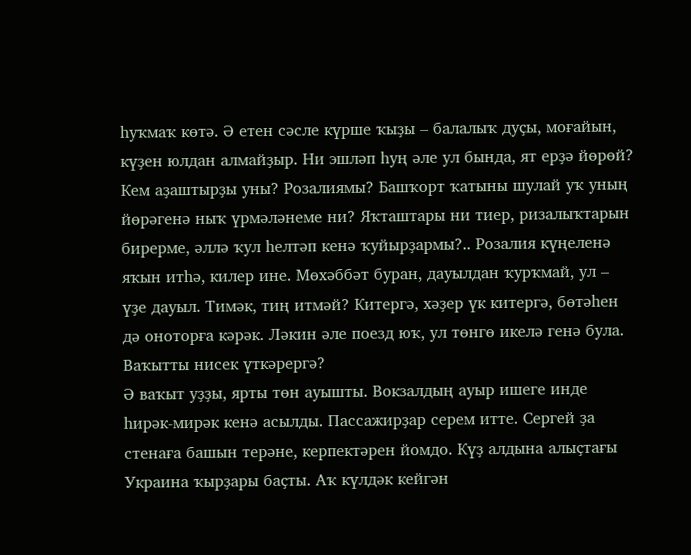һуҡмаҡ көтә. Ә етен сәсле күрше ҡыҙы – балалыҡ дуҫы, моғайын, күҙен юлдан алмайҙыр. Ни эшләп һуң әле ул бында, ят ерҙә йөрөй? Кем аҙаштырҙы уны? Розалиямы? Башҡорт ҡатыны шулай уҡ уның йөрәгенә ныҡ үрмәләнеме ни? Яҡташтары ни тиер, ризалыҡтарын бирерме, әллә ҡул һелтәп кенә ҡуйырҙармы?.. Розалия күңеленә яҡын итһә, килер ине. Мөхәббәт буран, дауылдан ҡурҡмай, ул – үҙе дауыл. Тимәк, тиң итмәй? Китергә, хәҙер үк китергә, бөтәһен дә оноторға кәрәк. Ләкин әле поезд юҡ, ул төнгө икелә генә була. Ваҡытты нисек үткәрергә?
Ә ваҡыт уҙҙы, ярты төн ауышты. Вокзалдың ауыр ишеге инде һирәк-мирәк кенә асылды. Пассажирҙар серем итте. Сергей ҙа стенаға башын терәне, керпектәрен йомдо. Күҙ алдына алыҫтағы Украина ҡырҙары баҫты. Аҡ күлдәк кейгән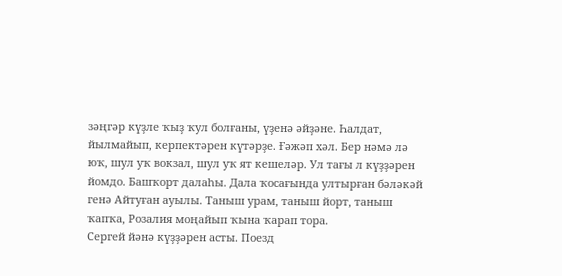зәңгәр күҙле ҡыҙ ҡул болғаны, үҙенә әйҙәне. Һалдат, йылмайып, керпектәрен күтәрҙе. Ғәжәп хәл. Бер нәмә лә юҡ, шул уҡ вокзал, шул уҡ ят кешеләр. Ул тағы л күҙҙәрен йомдо. Башҡорт далаһы. Дала ҡосағында ултырған бәләкәй генә Айтуған ауылы. Таныш урам, таныш йорт, таныш ҡапҡа, Розалия моңайып ҡына ҡарап тора.
Сергей йәнә күҙҙәрен асты. Поезд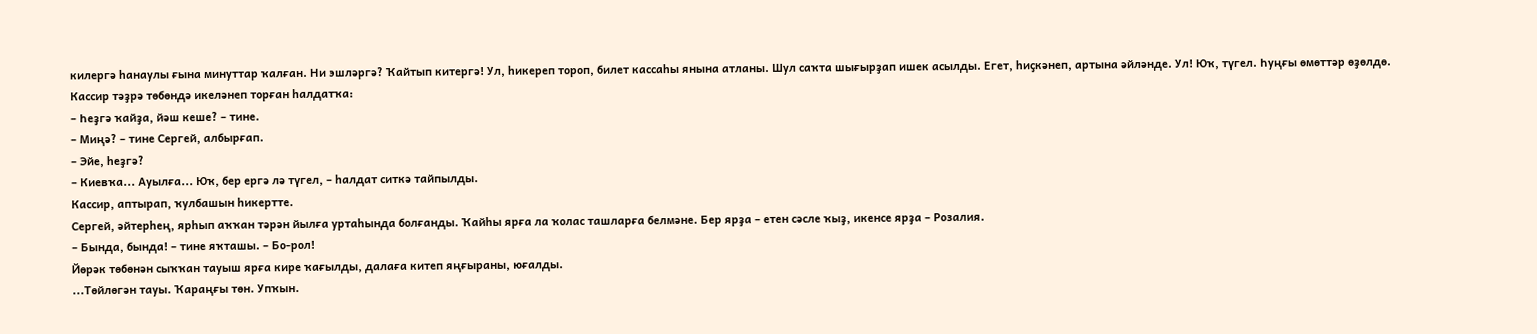килергә һанаулы ғына минуттар ҡалған. Ни эшләргә? Ҡайтып китергә! Ул, һикереп тороп, билет кассаһы янына атланы. Шул саҡта шығырҙап ишек асылды. Егет, һиҫкәнеп, артына әйләнде. Ул! Юҡ, түгел. Һуңғы өмөттәр өҙөлдө.
Кассир тәҙрә төбөндә икеләнеп торған һалдатҡа:
– Һеҙгә ҡайҙа, йәш кеше? – тине.
– Миңә? – тине Сергей, албырғап.
– Эйе, һеҙгә?
– Киевҡа... Ауылға... Юҡ, бер ергә лә түгел, – һалдат ситкә тайпылды.
Кассир, аптырап, ҡулбашын һикертте.
Сергей, әйтерһең, ярһып аҡҡан тәрән йылға уртаһында болғанды. Ҡайһы ярға ла ҡолас ташларға белмәне. Бер ярҙа – етен сәсле ҡыҙ, икенсе ярҙа – Розалия.
– Бында, бында! – тине яҡташы. – Бо-рол!
Йөрәк төбөнән сыҡҡан тауыш ярға кире ҡағылды, далаға китеп яңғыраны, юғалды.
...Төйлөгән тауы. Ҡараңғы төн. Упҡын.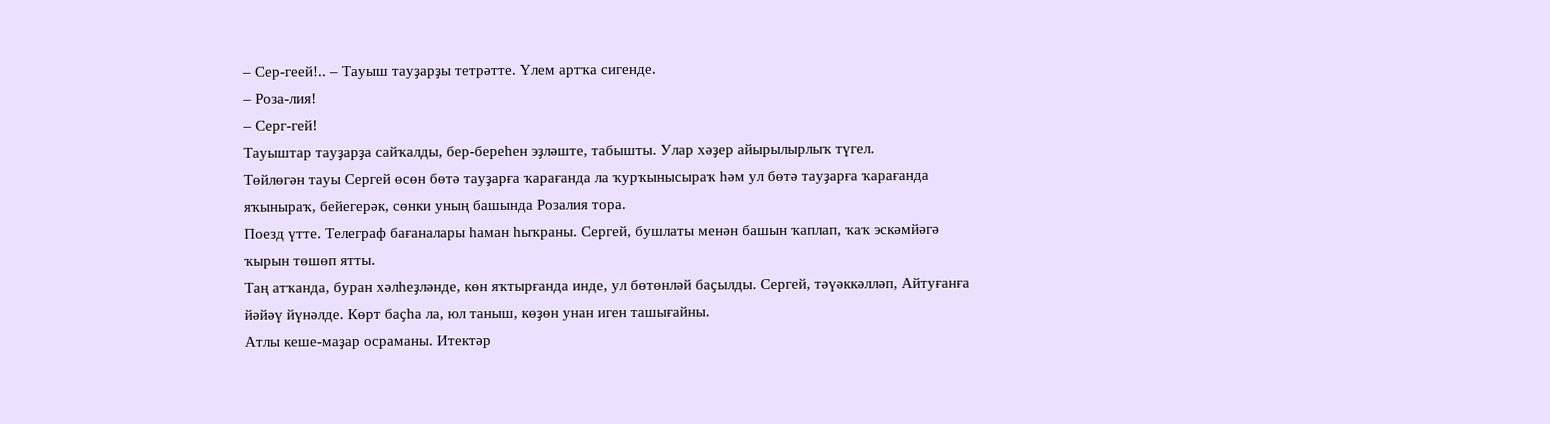– Сер-геей!.. – Тауыш тауҙарҙы тетрәтте. Үлем артҡа сигенде.
– Роза-лия!
– Серг-гей!
Тауыштар тауҙарҙа сайҡалды, бер-береһен эҙләште, табышты. Улар хәҙер айырылырлыҡ түгел.
Төйлөгән тауы Сергей өсөн бөтә тауҙарға ҡарағанда ла ҡурҡынысыраҡ һәм ул бөтә тауҙарға ҡарағанда яҡыныраҡ, бейегерәк, сөнки уның башында Розалия тора.
Поезд үтте. Телеграф бағаналары һаман һыҡраны. Сергей, бушлаты менән башын ҡаплап, ҡаҡ эскәмйәгә ҡырын төшөп ятты.
Таң атҡанда, буран хәлһеҙләнде, көн яҡтырғанда инде, ул бөтөнләй баҫылды. Сергей, тәүәккәлләп, Айтуғанға йәйәү йүнәлде. Көрт баҫһа ла, юл таныш, көҙөн унан иген ташығайны.
Атлы кеше-маҙар осраманы. Итектәр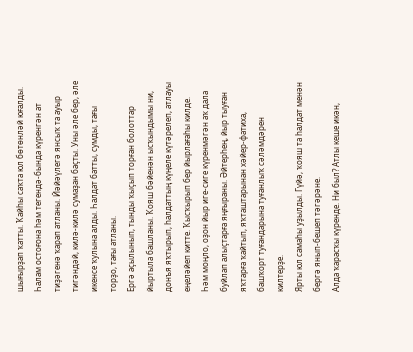шығырҙап ҡатты. Ҡайһы саҡта юл бөтөнләй юғалды. Һалам остоғона һәм тегендә-бында күренгән ат тиҙәгенә ҡарап атланы. Йәйәүлегә янсыҡ та ауыр тигәндәй, килә-килә сумаҙан баҫты. Уны әле бер, әле икенсе ҡулына алды. Һалдат батты, сумды, тағы торҙо, тағы атланы.
Ергә аҫылынып, тынды ҡыҫып торған болоттар йыртыла башланы. Ҡояш бәйенән ысҡындымы ни, донъя яҡтырып, һалдаттың күңеле күтәрелеп, атлауы еңеләйеп китте. Ҡысҡырып бер йырлағаһы килде. Һәм моңло, оҙон йыр иге-сиге күренмәгән аҡ дала буйлап алыҫтарға яңғыраны. Әйтерһең, йыр тыуған яҡтарға ҡайтып, яҡташтарынан хәйер-фатиха, башҡорт туғандарына туғанлыҡ сәләмдәрен килтерҙе.
Ярты юл самаһы уҙылды. Гүйә, ҡояш та һалдат менән бергә янып-бешеп тәгәрәне.
Алда ҡарасҡы күренде. Ни был? Атлы кеше икән,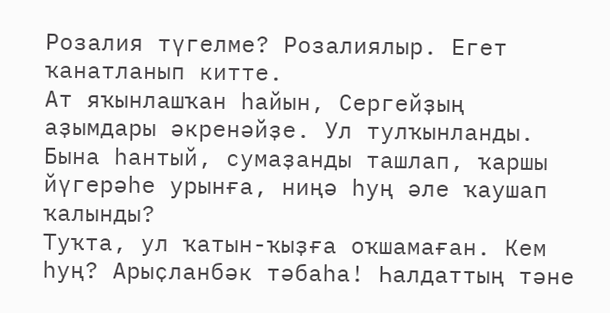Розалия түгелме? Розалиялыр. Егет ҡанатланып китте.
Ат яҡынлашҡан һайын, Сергейҙың аҙымдары әкренәйҙе. Ул тулҡынланды. Бына һантый, сумаҙанды ташлап, ҡаршы йүгерәһе урынға, ниңә һуң әле ҡаушап ҡалынды?
Туҡта, ул ҡатын-ҡыҙға оҡшамаған. Кем һуң? Арыҫланбәк тәбаһа! Һалдаттың тәне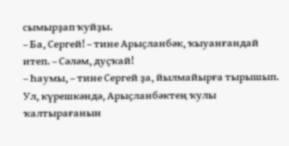сымырҙап ҡуйҙы.
– Ба, Сергей! – тине Арыҫланбәк, ҡыуанғандай итеп. – Сәләм, дуҫҡай!
– Һаумы, – тине Сергей ҙа, йылмайырға тырышып. Ул, күрешкәндә, Арыҫланбәктең ҡулы ҡалтырағанын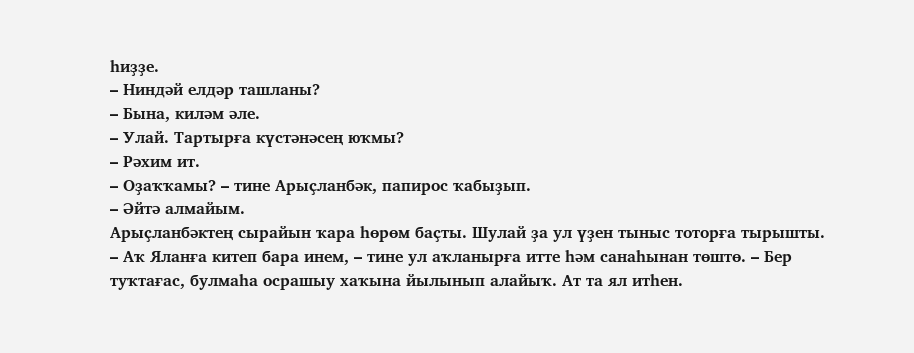һиҙҙе.
– Ниндәй елдәр ташланы?
– Бына, киләм әле.
– Улай. Тартырға күстәнәсең юҡмы?
– Рәхим ит.
– Оҙаҡҡамы? – тине Арыҫланбәк, папирос ҡабыҙып.
– Әйтә алмайым.
Арыҫланбәктең сырайын ҡара һөрөм баҫты. Шулай ҙа ул үҙен тыныс тоторға тырышты.
– Аҡ Яланға китеп бара инем, – тине ул аҡланырға итте һәм санаһынан төштө. – Бер туҡтағас, булмаһа осрашыу хаҡына йылынып алайыҡ. Ат та ял итһен.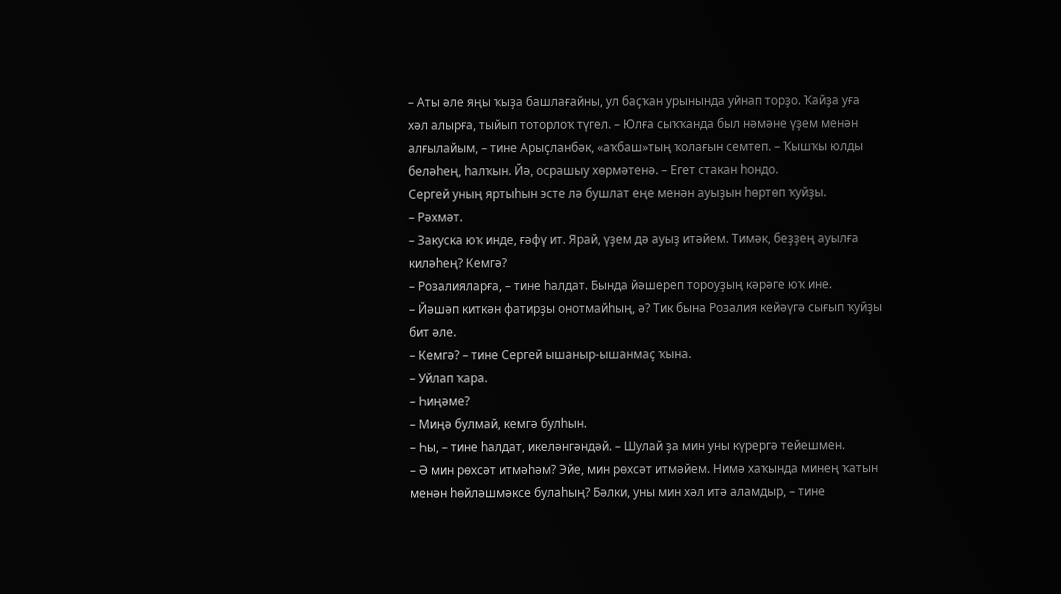– Аты әле яңы ҡыҙа башлағайны, ул баҫҡан урынында уйнап торҙо. Ҡайҙа уға хәл алырға, тыйып тоторлоҡ түгел. – Юлға сыҡҡанда был нәмәне үҙем менән алғылайым, – тине Арыҫланбәк, «аҡбаш»тың ҡолағын семтеп. – Ҡышҡы юлды беләһең, һалҡын. Йә, осрашыу хөрмәтенә. – Егет стакан һондо.
Сергей уның яртыһын эсте лә бушлат еңе менән ауыҙын һөртөп ҡуйҙы.
– Рәхмәт.
– Закуска юҡ инде, ғәфү ит. Ярай, үҙем дә ауыҙ итәйем. Тимәк, беҙҙең ауылға киләһең? Кемгә?
– Розалияларға, – тине һалдат. Бында йәшереп тороуҙың кәрәге юҡ ине.
– Йәшәп киткән фатирҙы онотмайһың, ә? Тик бына Розалия кейәүгә сығып ҡуйҙы бит әле.
– Кемгә? – тине Сергей ышаныр-ышанмаҫ ҡына.
– Уйлап ҡара.
– Һиңәме?
– Миңә булмай, кемгә булһын.
– Һы, – тине һалдат, икеләнгәндәй. – Шулай ҙа мин уны күрергә тейешмен.
– Ә мин рөхсәт итмәһәм? Эйе, мин рөхсәт итмәйем. Нимә хаҡында минең ҡатын менән һөйләшмәксе булаһың? Бәлки, уны мин хәл итә аламдыр, – тине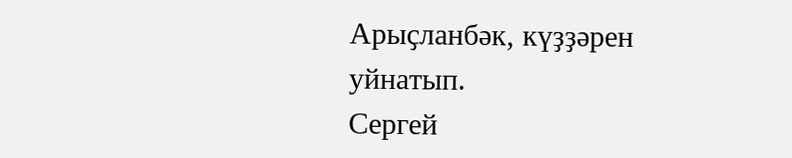Арыҫланбәк, күҙҙәрен уйнатып.
Сергей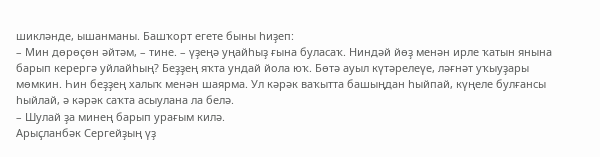шикләнде, ышанманы. Башҡорт егете быны һиҙеп:
– Мин дөрөҫөн әйтәм, – тине. – үҙеңә уңайһыҙ ғына буласаҡ. Ниндәй йөҙ менән ирле ҡатын янына барып керергә уйлайһың? Беҙҙең яҡта ундай йола юҡ. Бөтә ауыл күтәрелеүе, ләғнәт уҡыуҙары мөмкин. Һин беҙҙең халыҡ менән шаярма. Ул кәрәк ваҡытта башыңдан һыйпай, күңеле булғансы һыйлай, ә кәрәк саҡта асыулана ла белә.
– Шулай ҙа минең барып урағым килә.
Арыҫланбәк Сергейҙың үҙ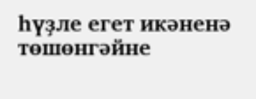һүҙле егет икәненә төшөнгәйне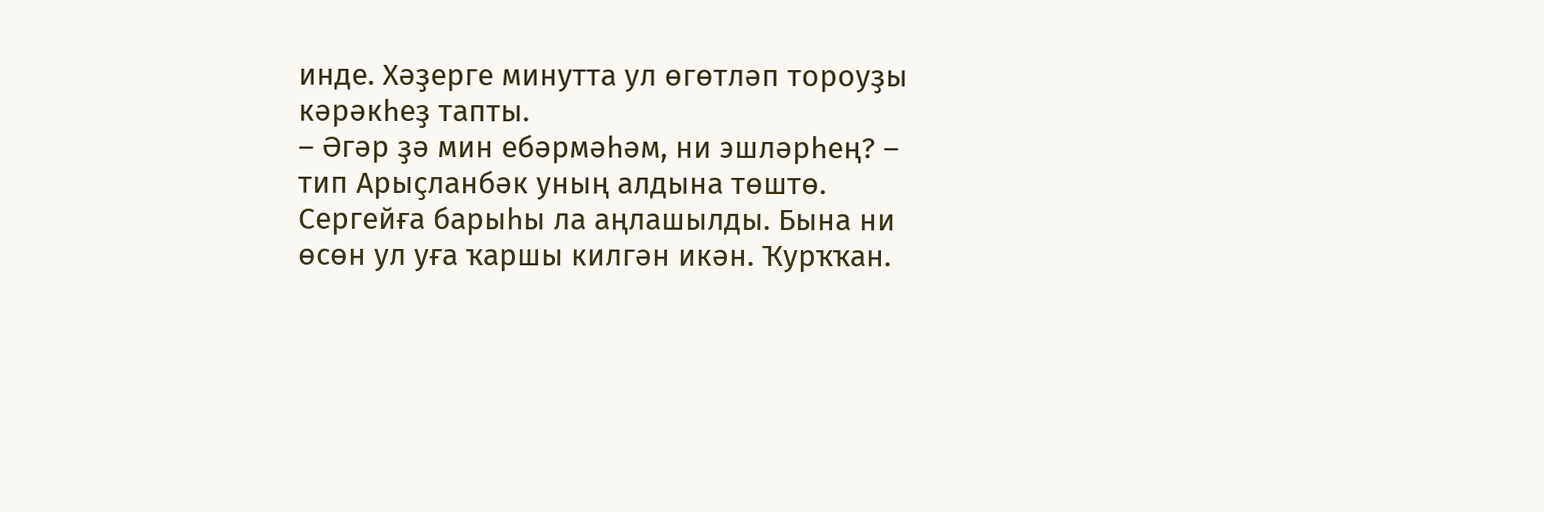инде. Хәҙерге минутта ул өгөтләп тороуҙы кәрәкһеҙ тапты.
– Әгәр ҙә мин ебәрмәһәм, ни эшләрһең? – тип Арыҫланбәк уның алдына төштө.
Сергейға барыһы ла аңлашылды. Бына ни өсөн ул уға ҡаршы килгән икән. Ҡурҡҡан.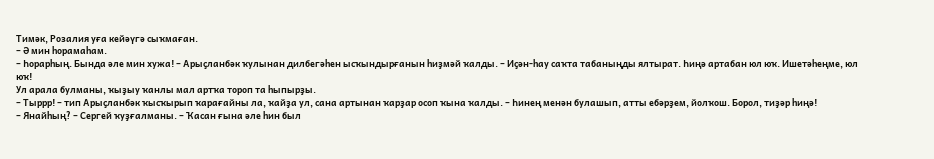Тимәк, Розалия уға кейәүгә сыҡмаған.
– Ә мин һорамаһам.
– Һорарһың. Бында әле мин хужа! – Арыҫланбәк ҡулынан дилбегәһен ысҡындырғанын һиҙмәй ҡалды. – Иҫән-һау саҡта табаныңды ялтырат. Һиңә артабан юл юҡ. Ишетәһеңме, юл юҡ!
Ул арала булманы, ҡыҙыу ҡанлы мал артҡа тороп та һыпырҙы.
– Тыррр! – тип Арыҫланбәк ҡысҡырып ҡарағайны ла, ҡайҙа ул, сана артынан ҡарҙар осоп ҡына ҡалды. – Һинең менән булашып, атты ебәрҙем, йолҡош. Борол, тиҙәр һиңә!
– Янайһың? – Сергей ҡуҙғалманы. – Ҡасан ғына әле һин был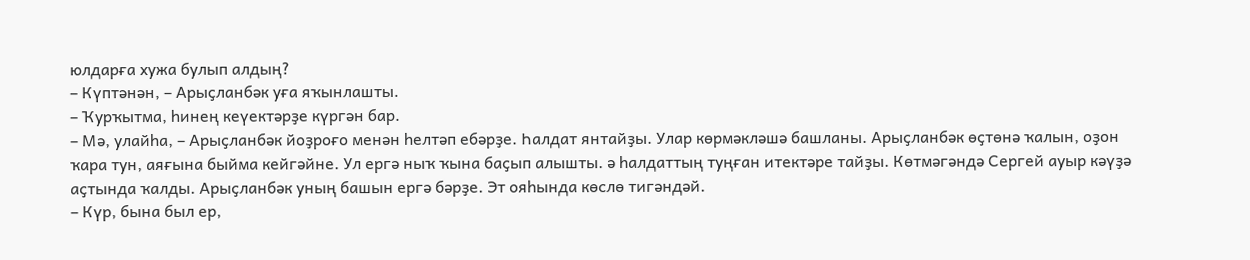юлдарға хужа булып алдың?
– Күптәнән, – Арыҫланбәк уға яҡынлашты.
– Ҡурҡытма, һинең кеүектәрҙе күргән бар.
– Мә, улайһа, – Арыҫланбәк йоҙроғо менән һелтәп ебәрҙе. Һалдат янтайҙы. Улар көрмәкләшә башланы. Арыҫланбәк өҫтөнә ҡалын, оҙон ҡара тун, аяғына быйма кейгәйне. Ул ергә ныҡ ҡына баҫып алышты. ә һалдаттың туңған итектәре тайҙы. Көтмәгәндә Сергей ауыр кәүҙә аҫтында ҡалды. Арыҫланбәк уның башын ергә бәрҙе. Эт ояһында көслө тигәндәй.
– Күр, бына был ер,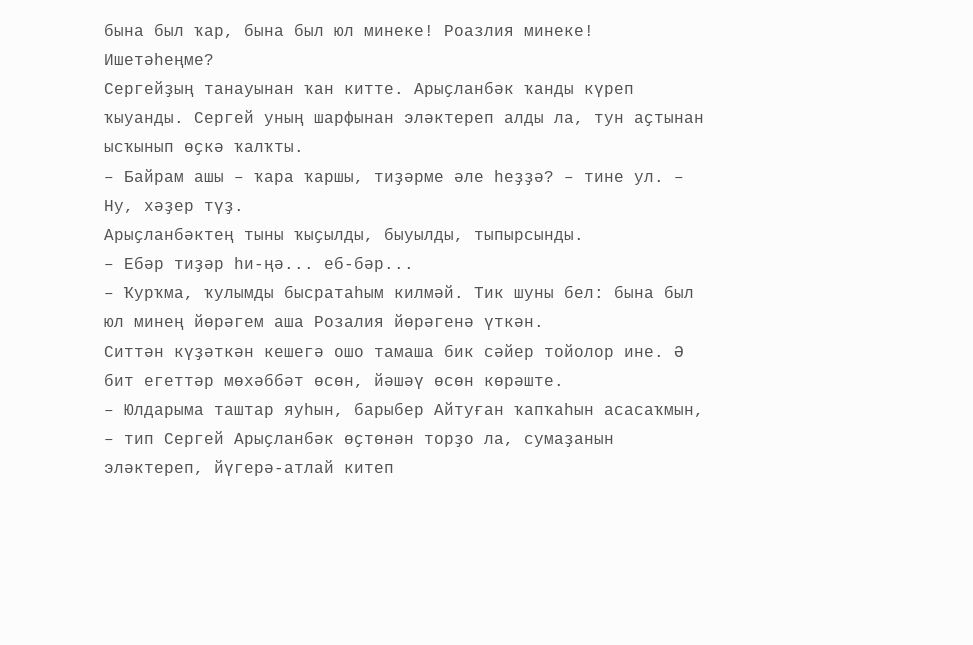бына был ҡар, бына был юл минеке! Роазлия минеке! Ишетәһеңме?
Сергейҙың танауынан ҡан китте. Арыҫланбәк ҡанды күреп ҡыуанды. Сергей уның шарфынан эләктереп алды ла, тун аҫтынан ысҡынып өҫкә ҡалҡты.
– Байрам ашы – ҡара ҡаршы, тиҙәрме әле һеҙҙә? – тине ул. – Ну, хәҙер түҙ.
Арыҫланбәктең тыны ҡыҫылды, быуылды, тыпырсынды.
– Ебәр тиҙәр һи-ңә... еб-бәр...
– Ҡурҡма, ҡулымды бысратаһым килмәй. Тик шуны бел: бына был юл минең йөрәгем аша Розалия йөрәгенә үткән.
Ситтән күҙәткән кешегә ошо тамаша бик сәйер тойолор ине. Ә бит егеттәр мөхәббәт өсөн, йәшәү өсөн көрәште.
– Юлдарыма таштар яуһын, барыбер Айтуған ҡапҡаһын асасаҡмын, – тип Сергей Арыҫланбәк өҫтөнән торҙо ла, сумаҙанын эләктереп, йүгерә-атлай китеп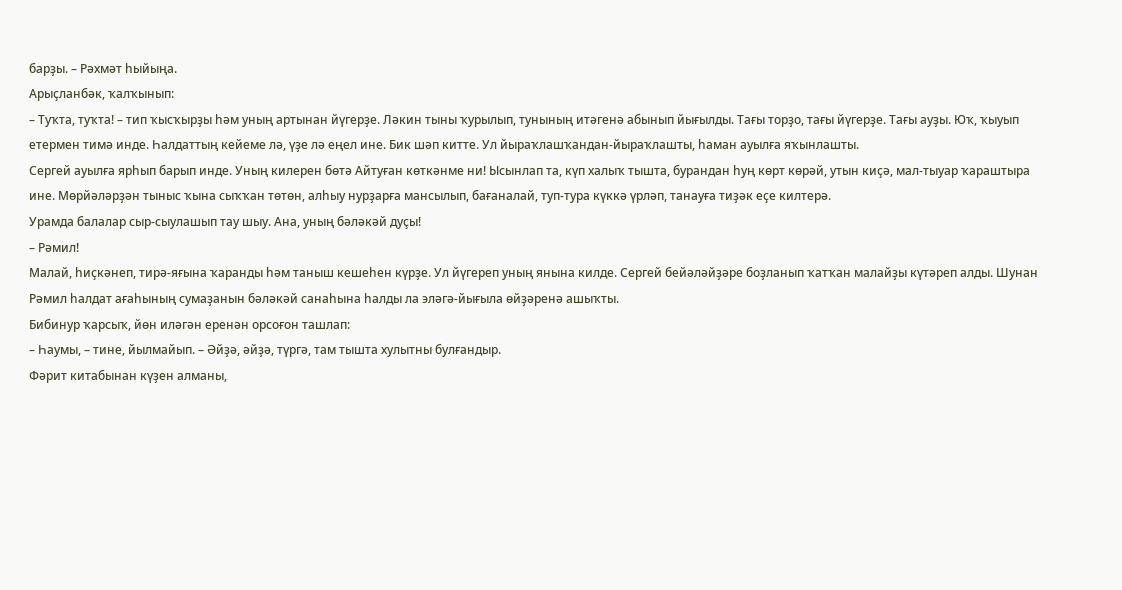барҙы. – Рәхмәт һыйыңа.
Арыҫланбәк, ҡалҡынып:
– Туҡта, туҡта! – тип ҡысҡырҙы һәм уның артынан йүгерҙе. Ләкин тыны ҡурылып, тунының итәгенә абынып йығылды. Тағы торҙо, тағы йүгерҙе. Тағы ауҙы. Юҡ, ҡыуып етермен тимә инде. Һалдаттың кейеме лә, үҙе лә еңел ине. Бик шәп китте. Ул йыраҡлашҡандан-йыраҡлашты, һаман ауылға яҡынлашты.
Сергей ауылға ярһып барып инде. Уның килерен бөтә Айтуған көткәнме ни! Ысынлап та, күп халыҡ тышта, бурандан һуң көрт көрәй, утын киҫә, мал-тыуар ҡараштыра ине. Мөрйәләрҙән тыныс ҡына сыҡҡан төтөн, алһыу нурҙарға мансылып, бағаналай, туп-тура күккә үрләп, танауға тиҙәк еҫе килтерә.
Урамда балалар сыр-сыулашып тау шыу. Ана, уның бәләкәй дуҫы!
– Рәмил!
Малай, һиҫкәнеп, тирә-яғына ҡаранды һәм таныш кешеһен күрҙе. Ул йүгереп уның янына килде. Сергей бейәләйҙәре боҙланып ҡатҡан малайҙы күтәреп алды. Шунан Рәмил һалдат ағаһының сумаҙанын бәләкәй санаһына һалды ла эләгә-йығыла өйҙәренә ашыҡты.
Бибинур ҡарсыҡ, йөн иләгән еренән орсоғон ташлап:
– Һаумы, – тине, йылмайып. – Әйҙә, әйҙә, түргә, там тышта хулытны булғандыр.
Фәрит китабынан күҙен алманы,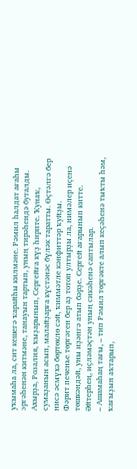уҡымаһа ла, сит кешегә ҡарайһы килмәне. Рәмил һалдат ағаһы эргәһенән китмәне, танауын тартып, уның тирәһендә буталды. Ахырҙа, Розалия, ҡыҙарынып, Сергейға күҙ һирпте. Ҡунаҡ, сумаҙанын асып, малайҙарға күстәнәс бүләк таратты. Өҫтәлгә бер нисә әсмүхә бөртөклө сәй, ҡиммәтле кәнфиттәр ҡуйҙы.
Фәрит печенье төргәген бер аҙ тотоп ултырҙы ла, нимәлер иҫенә төшкәндәй, уны иҙәнгә атып бәрҙе. Сергей ағарынып китте. Әйтерһең, иҫләмәҫтән уның сикәһенә саптылар.
– Ашамаһаң тағы, – тип Рәмил төргәкте алып кеҫәһенә тыҡты һәм, ҡағыҙын аҡтарып,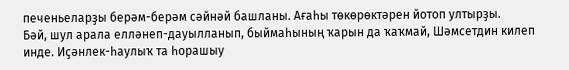печеньеларҙы берәм-берәм сәйнәй башланы. Ағаһы төкөрөктәрен йотоп ултырҙы.
Бәй, шул арала елләнеп-дауылланып, быймаһының ҡарын да ҡаҡмай, Шәмсетдин килеп инде. Иҫәнлек-һаулыҡ та һорашыу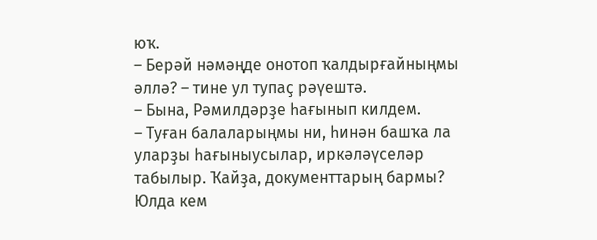юҡ.
– Берәй нәмәңде онотоп ҡалдырғайныңмы әллә? – тине ул тупаҫ рәүештә.
– Бына, Рәмилдәрҙе һағынып килдем.
– Туған балаларыңмы ни, һинән башҡа ла уларҙы һағыныусылар, иркәләүселәр табылыр. Ҡайҙа, документтарың бармы? Юлда кем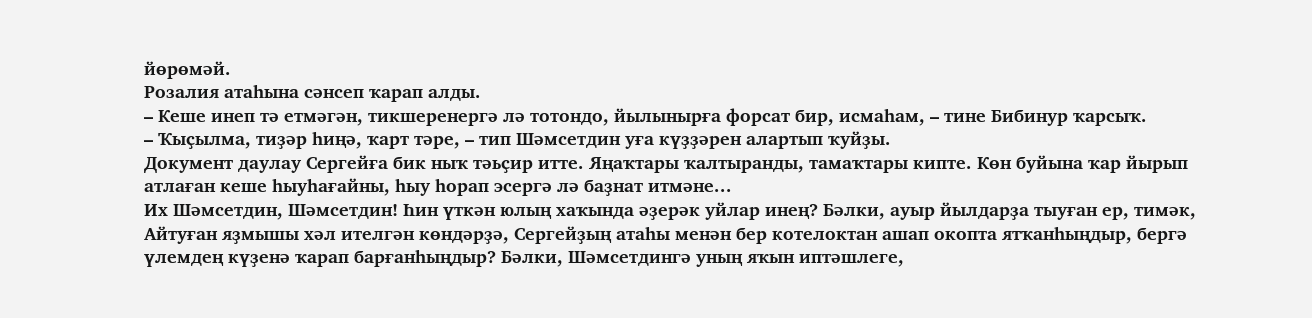йөрөмәй.
Розалия атаһына сәнсеп ҡарап алды.
– Кеше инеп тә етмәгән, тикшеренергә лә тотондо, йылынырға форсат бир, исмаһам, – тине Бибинур ҡарсыҡ.
– Ҡыҫылма, тиҙәр һиңә, ҡарт тәре, – тип Шәмсетдин уға күҙҙәрен алартып ҡуйҙы.
Документ даулау Сергейға бик ныҡ тәьҫир итте. Яңаҡтары ҡалтыранды, тамаҡтары кипте. Көн буйына ҡар йырып атлаған кеше һыуһағайны, һыу һорап эсергә лә баҙнат итмәне...
Их Шәмсетдин, Шәмсетдин! Һин үткән юлың хаҡында әҙерәк уйлар инең? Бәлки, ауыр йылдарҙа тыуған ер, тимәк, Айтуған яҙмышы хәл ителгән көндәрҙә, Сергейҙың атаһы менән бер котелоктан ашап окопта ятҡанһыңдыр, бергә үлемдең күҙенә ҡарап барғанһыңдыр? Бәлки, Шәмсетдингә уның яҡын иптәшлеге,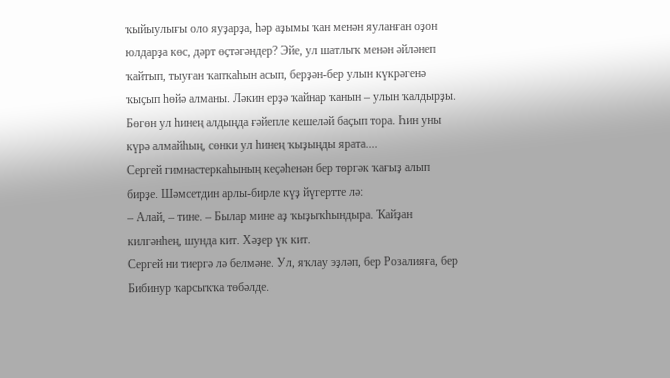ҡыйыулығы оло яуҙарҙа, һәр аҙымы ҡан менән яуланған оҙон юлдарҙа көс, дәрт өҫтәгәндер? Эйе, ул шатлыҡ менән әйләнеп ҡайтып, тыуған ҡапҡаһын асып, берҙән-бер улын күкрәгенә ҡыҫып һөйә алманы. Ләкин ерҙә ҡайнар ҡанын – улын ҡалдырҙы. Бөгөн ул һинең алдыңда ғәйепле кешеләй баҫып тора. Һин уны күрә алмайһың, сөнки ул һинең ҡыҙыңды ярата....
Сергей гимнастеркаһының кеҫәһенән бер төргәк ҡағыҙ алып бирҙе. Шәмсетдин арлы-бирле күҙ йүгертте лә:
– Алай, – тине. – Былар мине аҙ ҡыҙыҡһындыра. Ҡайҙан килгәнһең, шунда кит. Хәҙер үк кит.
Сергей ни тиергә лә белмәне. Ул, яҡлау эҙләп, бер Розалияға, бер Бибинур ҡарсыҡҡа төбәлде.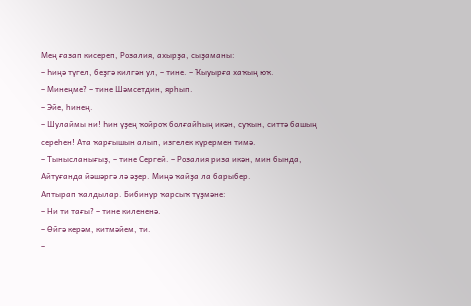Мең ғазап кисереп, Розалия, ахырҙа, сыҙаманы:
– Һиңә түгел, беҙгә килгән ул, – тине. – Ҡыуырға хаҡың юҡ.
– Минеңме? – тине Шәмсетдин, ярһып.
– Эйе, һинең.
– Шулаймы ни! Һин үҙең ҡойроҡ болғайһың икән, суҡын, ситтә башың сереһен! Ата ҡарғышын алып, изгелек күрермен тимә.
– Тынысланығыҙ, – тине Сергей. – Розалия риза икән, мин бында, Айтуғанда йәшәргә лә әҙер. Миңә ҡайҙа ла барыбер.
Аптырап ҡалдылар. Бибинур ҡарсыҡ түҙмәне:
– Ни ти тағы? – тине килененә.
– Өйгә керәм, китмәйем, ти.
–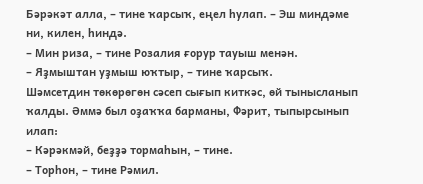Бәрәкәт алла, – тине ҡарсыҡ, еңел һулап. – Эш миндәме ни, килен, һиндә.
– Мин риза, – тине Розалия ғорур тауыш менән.
– Яҙмыштан уҙмыш юҡтыр, – тине ҡарсыҡ.
Шәмсетдин төкөрөгөн сәсеп сығып киткәс, өй тынысланып ҡалды. Әммә был оҙаҡҡа барманы, Фәрит, тыпырсынып илап:
– Кәрәкмәй, беҙҙә тормаһын, – тине.
– Торһон, – тине Рәмил.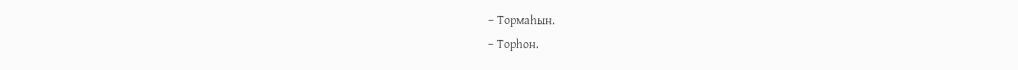– Тормаһын.
– Торһон.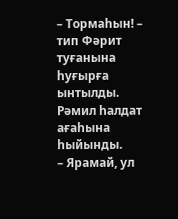– Тормаһын! – тип Фәрит туғанына һуғырға ынтылды. Рәмил һалдат ағаһына һыйынды.
– Ярамай, ул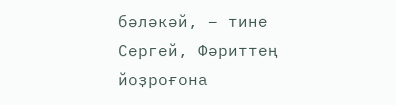бәләкәй, – тине Сергей, Фәриттең йоҙроғона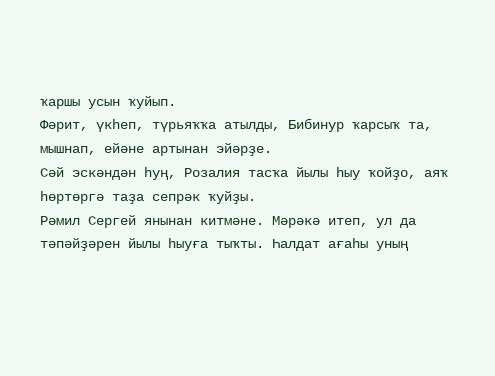ҡаршы усын ҡуйып.
Фәрит, үкһеп, түрьяҡҡа атылды, Бибинур ҡарсыҡ та, мышнап, ейәне артынан эйәрҙе.
Сәй эскәндән һуң, Розалия тасҡа йылы һыу ҡойҙо, аяҡ һөртөргә таҙа сепрәк ҡуйҙы.
Рәмил Сергей янынан китмәне. Мәрәкә итеп, ул да тәпәйҙәрен йылы һыуға тыҡты. Һалдат ағаһы уның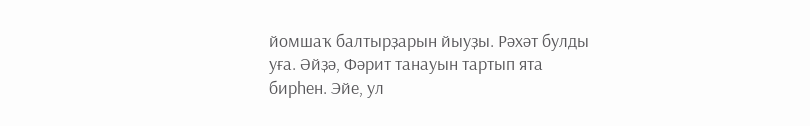йомшаҡ балтырҙарын йыуҙы. Рәхәт булды уға. Әйҙә, Фәрит танауын тартып ята бирһен. Эйе, ул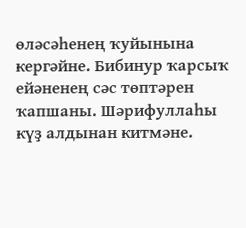өләсәһенең ҡуйынына кергәйне. Бибинур ҡарсыҡ ейәненең сәс төптәрен ҡапшаны. Шәрифуллаһы күҙ алдынан китмәне.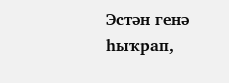Эстән генә һыҡрап,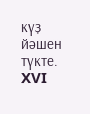күҙ йәшен түкте.
XVI